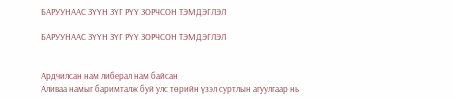БАРУУНААС ЗҮҮН ЗҮГ РҮҮ ЗОРЧСОН ТЭМДЭГЛЭЛ

БАРУУНААС ЗҮҮН ЗҮГ РҮҮ ЗОРЧСОН ТЭМДЭГЛЭЛ


Ардчилсан нам либерал нам байсан
Аливаа намыг баримталж буй улс төрийн үзэл суртлын агуулгаар нь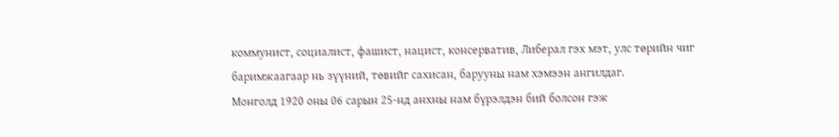коммунист, социалист, фашист, нацист, консерватив, Либерал гэх мэт, улс төрийн чиг баримжаагаар нь зүүний, төвийг сахисан, барууны нам хэмээн ангилдаг.
Монголд 1920 оны 06 сарын 25-нд анхны нам бүрэлдэн бий болсон гэж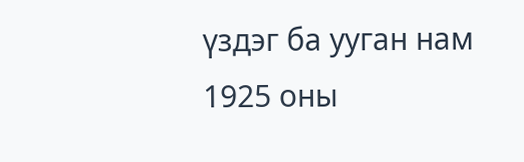үздэг ба ууган нам 1925 оны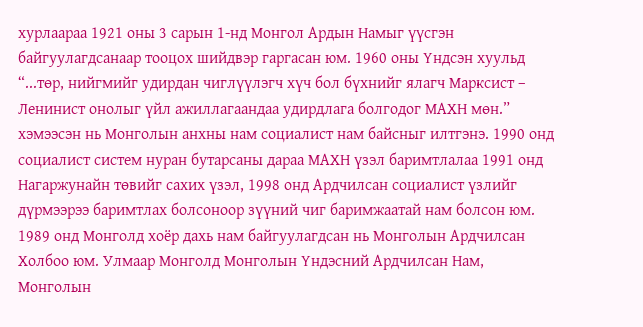хурлаараа 1921 оны 3 сарын 1-нд Монгол Ардын Намыг үүсгэн байгуулагдсанаар тооцох шийдвэр гаргасан юм. 1960 оны Үндсэн хуульд “...төр, нийгмийг удирдан чиглүүлэгч хүч бол бүхнийг ялагч Марксист – Ленинист онолыг үйл ажиллагаандаа удирдлага болгодог МАХН мөн.” хэмээсэн нь Монголын анхны нам социалист нам байсныг илтгэнэ. 1990 онд социалист систем нуран бутарсаны дараа МАХН үзэл баримтлалаа 1991 онд Нагаржунайн төвийг сахих үзэл, 1998 онд Ардчилсан социалист үзлийг дүрмээрээ баримтлах болсоноор зүүний чиг баримжаатай нам болсон юм.
1989 онд Монголд хоёр дахь нам байгуулагдсан нь Монголын Ардчилсан Холбоо юм. Улмаар Монголд Монголын Үндэсний Ардчилсан Нам, Монголын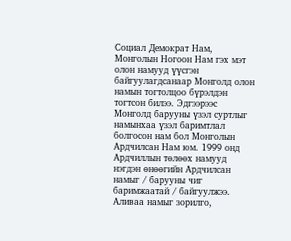Социал Демократ Нам, Монголын Ногоон Нам гэх мэт олон намууд үүсгэн байгуулагдсанаар Монголд олон намын тогтолцоо бүрэлдэн тогтсон билээ. Эдгээрээс Монголд барууны үзэл суртлыг намынхаа үзэл баримтлал болгосон нам бол Монголын Ардчилсан Нам юм. 1999 онд Ардчиллын төлөөх намууд нэгдэн өнөөгийн Ардчилсан намыг / барууны чиг баримжаатай / байгуулжээ.
Аливаа намыг зорилго,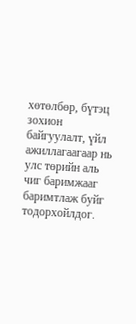хөтөлбөр, бүтэц зохион байгуулалт, үйл ажиллагаагаар нь улс төрийн аль чиг баримжааг баримтлаж буйг тодорхойлдог.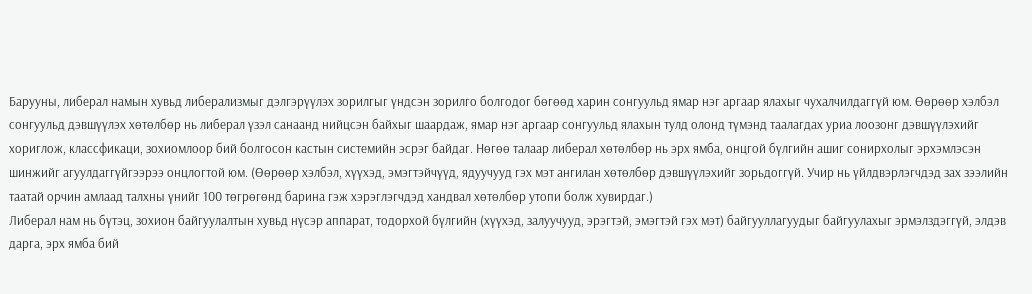Барууны, либерал намын хувьд либерализмыг дэлгэрүүлэх зорилгыг үндсэн зорилго болгодог бөгөөд харин сонгуульд ямар нэг аргаар ялахыг чухалчилдаггүй юм. Өөрөөр хэлбэл сонгуульд дэвшүүлэх хөтөлбөр нь либерал үзэл санаанд нийцсэн байхыг шаардаж, ямар нэг аргаар сонгуульд ялахын тулд олонд түмэнд таалагдах уриа лоозонг дэвшүүлэхийг хориглож, классфикаци, зохиомлоор бий болгосон кастын системийн эсрэг байдаг. Нөгөө талаар либерал хөтөлбөр нь эрх ямба, онцгой бүлгийн ашиг сонирхолыг эрхэмлэсэн шинжийг агуулдаггүйгээрээ онцлогтой юм. (Өөрөөр хэлбэл, хүүхэд, эмэгтэйчүүд, ядуучууд гэх мэт ангилан хөтөлбөр дэвшүүлэхийг зорьдоггүй. Учир нь үйлдвэрлэгчдэд зах зээлийн таатай орчин амлаад талхны үнийг 100 төгрөгөнд барина гэж хэрэглэгчдэд хандвал хөтөлбөр утопи болж хувирдаг.)
Либерал нам нь бүтэц, зохион байгуулалтын хувьд нүсэр аппарат, тодорхой бүлгийн (хүүхэд, залуучууд, эрэгтэй, эмэгтэй гэх мэт) байгууллагуудыг байгуулахыг эрмэлздэггүй, элдэв дарга, эрх ямба бий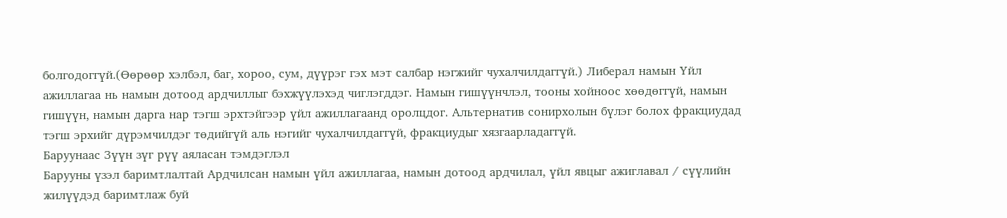болгодоггүй.(Өөрөөр хэлбэл, баг, хороо, сум, дүүрэг гэх мэт салбар нэгжийг чухалчилдаггүй.) Либерал намын Үйл ажиллагаа нь намын дотоод ардчиллыг бэхжүүлэхэд чиглэгддэг. Намын гишүүнчлэл, тооны хойноос хөөдөггүй, намын гишүүн, намын дарга нар тэгш эрхтэйгээр үйл ажиллагаанд оролцдог. Альтернатив сонирхолын бүлэг болох фракциудад тэгш эрхийг дүрэмчилдэг төдийгүй аль нэгийг чухалчилдаггүй, фракциудыг хязгаарладаггүй.
Баруунаас Зүүн зүг рүү аяласан тэмдэглэл
Барууны үзэл баримтлалтай Ардчилсан намын үйл ажиллагаа, намын дотоод ардчилал, үйл явцыг ажиглавал / сүүлийн жилүүдэд баримтлаж буй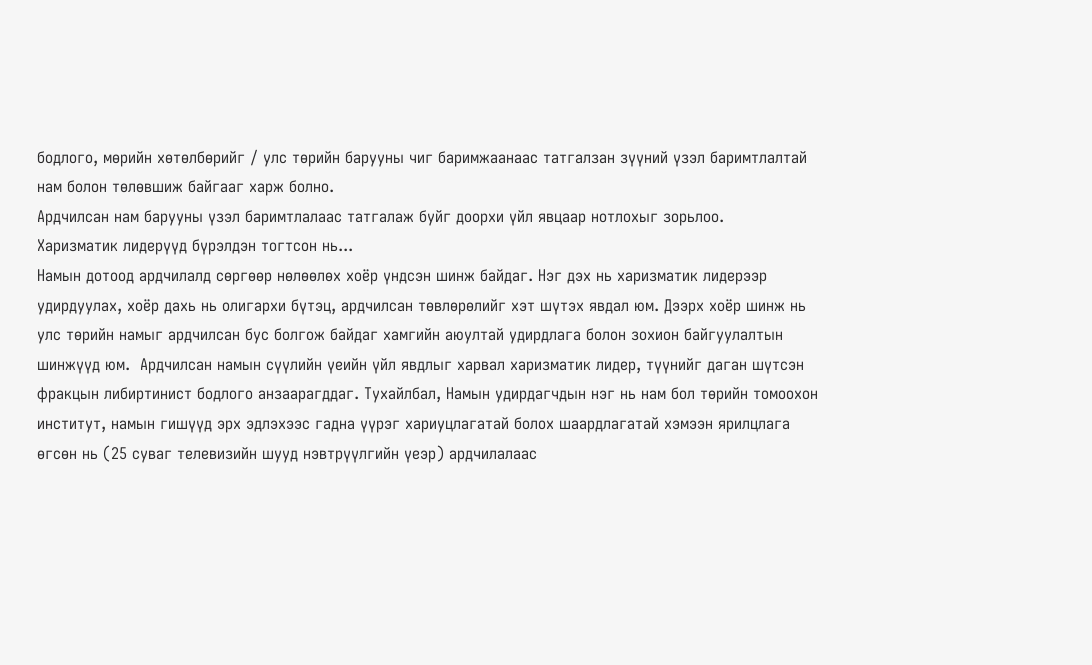бодлого, мөрийн хөтөлбөрийг / улс төрийн барууны чиг баримжаанаас татгалзан зүүний үзэл баримтлалтай нам болон төлөвшиж байгааг харж болно.
Ардчилсан нам барууны үзэл баримтлалаас татгалаж буйг доорхи үйл явцаар нотлохыг зорьлоо.
Харизматик лидерүүд бүрэлдэн тогтсон нь...
Намын дотоод ардчилалд сөргөөр нөлөөлөх хоёр үндсэн шинж байдаг. Нэг дэх нь харизматик лидерээр удирдуулах, хоёр дахь нь олигархи бүтэц, ардчилсан төвлөрөлийг хэт шүтэх явдал юм. Дээрх хоёр шинж нь улс төрийн намыг ардчилсан бус болгож байдаг хамгийн аюултай удирдлага болон зохион байгуулалтын шинжүүд юм.  Ардчилсан намын сүүлийн үеийн үйл явдлыг харвал харизматик лидер, түүнийг даган шүтсэн фракцын либиртинист бодлого анзаарагддаг. Тухайлбал, Намын удирдагчдын нэг нь нам бол төрийн томоохон институт, намын гишүүд эрх эдлэхээс гадна үүрэг хариуцлагатай болох шаардлагатай хэмээн ярилцлага өгсөн нь (25 суваг телевизийн шууд нэвтрүүлгийн үеэр) ардчилалаас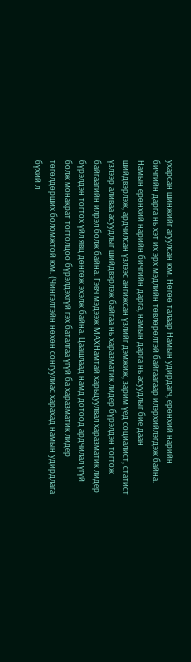ухарсан шинжийг агуулсан юм. Нөгөө талаар Намын удирдагч, ерөнхий нарийн бичгийн дарга нь хэт их эрх мэдлийн төвлөрөлтэй байгаагаар илэрхийлэгдэж байна. Намын ерөнхий нарийн бичгийн дарга, намын дарга нь асуудлыг бие даан шийдвэрлэж, ардчилсан үзлээс ангижсан үзлийг дэмжиж, зарим үед социалист, статист үзлээр аливаа асуудлыг шийдвэрлэж байгаа нь харазматик лидер бүрэлдэн тогтож байгаагийн илрэл болж байна. Гэвч мэдээж МАХНамтай харьцуулвал харазматик лидер бүрэлдэн тогтох үйл явц дөнгөж эхэлж байна. Цаашлаад намд дотоод ардчилал үгүй болж монакрат тогтолцоо бүрэлдэхгүй гэх баталгаа үгүй ба харазматик лидер төгөлдөрших боломжтой юм. (Чингэлтэйн нөхөн сонгуулиас харахад намын удирдлага бүхий л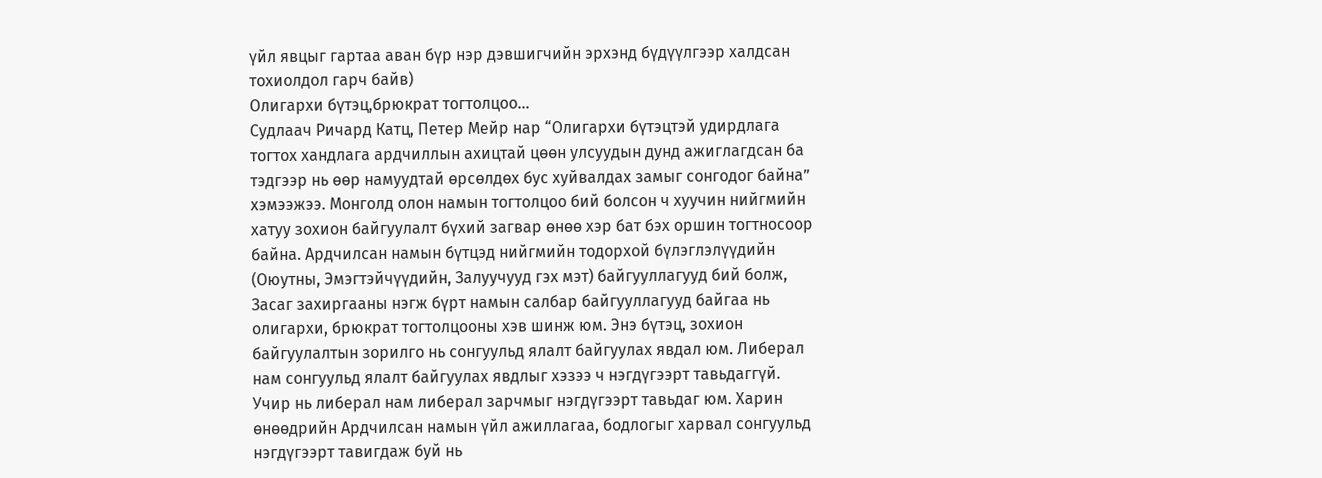үйл явцыг гартаа аван бүр нэр дэвшигчийн эрхэнд бүдүүлгээр халдсан тохиолдол гарч байв)
Олигархи бүтэц,брюкрат тогтолцоо...
Судлаач Ричард Катц, Петер Мейр нар “Олигархи бүтэцтэй удирдлага тогтох хандлага ардчиллын ахицтай цөөн улсуудын дунд ажиглагдсан ба тэдгээр нь өөр намуудтай өрсөлдөх бус хуйвалдах замыг сонгодог байна” хэмээжээ. Монголд олон намын тогтолцоо бий болсон ч хуучин нийгмийн хатуу зохион байгуулалт бүхий загвар өнөө хэр бат бэх оршин тогтносоор байна. Ардчилсан намын бүтцэд нийгмийн тодорхой бүлэглэлүүдийн (Оюутны, Эмэгтэйчүүдийн, Залуучууд гэх мэт) байгууллагууд бий болж, Засаг захиргааны нэгж бүрт намын салбар байгууллагууд байгаа нь олигархи, брюкрат тогтолцооны хэв шинж юм. Энэ бүтэц, зохион байгуулалтын зорилго нь сонгуульд ялалт байгуулах явдал юм. Либерал нам сонгуульд ялалт байгуулах явдлыг хэзээ ч нэгдүгээрт тавьдаггүй. Учир нь либерал нам либерал зарчмыг нэгдүгээрт тавьдаг юм. Харин өнөөдрийн Ардчилсан намын үйл ажиллагаа, бодлогыг харвал сонгуульд нэгдүгээрт тавигдаж буй нь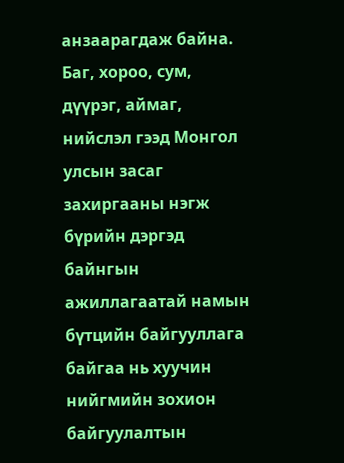анзаарагдаж байна. Баг, хороо, сум, дүүрэг, аймаг, нийслэл гээд Монгол улсын засаг захиргааны нэгж бүрийн дэргэд байнгын ажиллагаатай намын бүтцийн байгууллага байгаа нь хуучин нийгмийн зохион байгуулалтын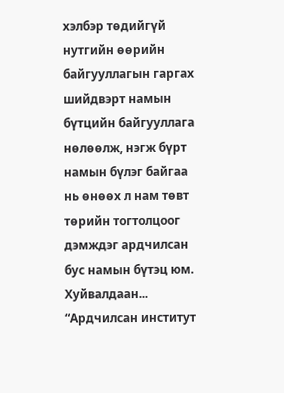хэлбэр төдийгүй нутгийн өөрийн байгууллагын гаргах шийдвэрт намын бүтцийн байгууллага нөлөөлж, нэгж бүрт намын бүлэг байгаа нь өнөөх л нам төвт төрийн тогтолцоог дэмждэг ардчилсан бус намын бүтэц юм.
Хуйвалдаан...
“Ардчилсан институт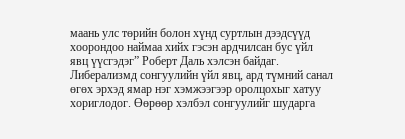маань улс төрийн болон хүнд суртлын дээдсүүд хоорондоо наймаа хийх гэсэн ардчилсан бус үйл явц үүсгэдэг” Роберт Даль хэлсэн байдаг. Либерализмд сонгуулийн үйл явц, ард түмний санал өгөх эрхэд ямар нэг хэмжээгээр оролцохыг хатуу хориглодог. Өөрөөр хэлбэл сонгуулийг шударга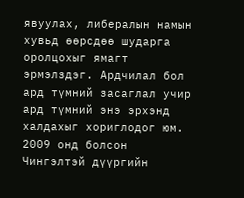явуулах, либералын намын хувьд өөрсдөө шударга оролцохыг ямагт эрмэлздэг. Ардчилал бол ард түмний засаглал учир ард түмний энэ эрхэнд халдахыг хориглодог юм. 2009 онд болсон Чингэлтэй дүүргийн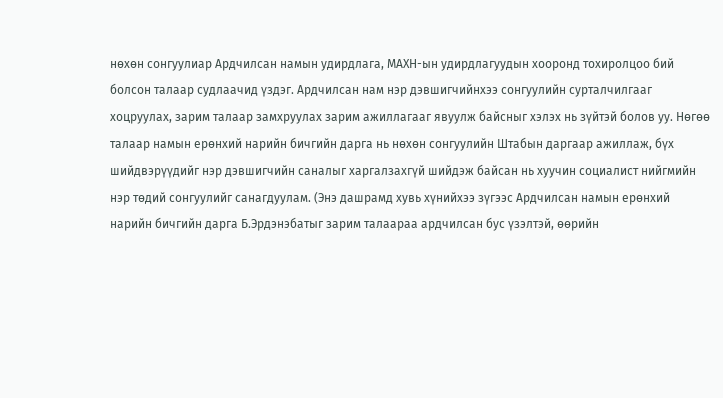нөхөн сонгуулиар Ардчилсан намын удирдлага, МАХН-ын удирдлагуудын хооронд тохиролцоо бий болсон талаар судлаачид үздэг. Ардчилсан нам нэр дэвшигчийнхээ сонгуулийн сурталчилгааг хоцруулах, зарим талаар замхруулах зарим ажиллагааг явуулж байсныг хэлэх нь зүйтэй болов уу. Нөгөө талаар намын ерөнхий нарийн бичгийн дарга нь нөхөн сонгуулийн Штабын даргаар ажиллаж, бүх шийдвэрүүдийг нэр дэвшигчийн саналыг харгалзахгүй шийдэж байсан нь хуучин социалист нийгмийн нэр төдий сонгуулийг санагдуулам. (Энэ дашрамд хувь хүнийхээ зүгээс Ардчилсан намын ерөнхий нарийн бичгийн дарга Б.Эрдэнэбатыг зарим талаараа ардчилсан бус үзэлтэй, өөрийн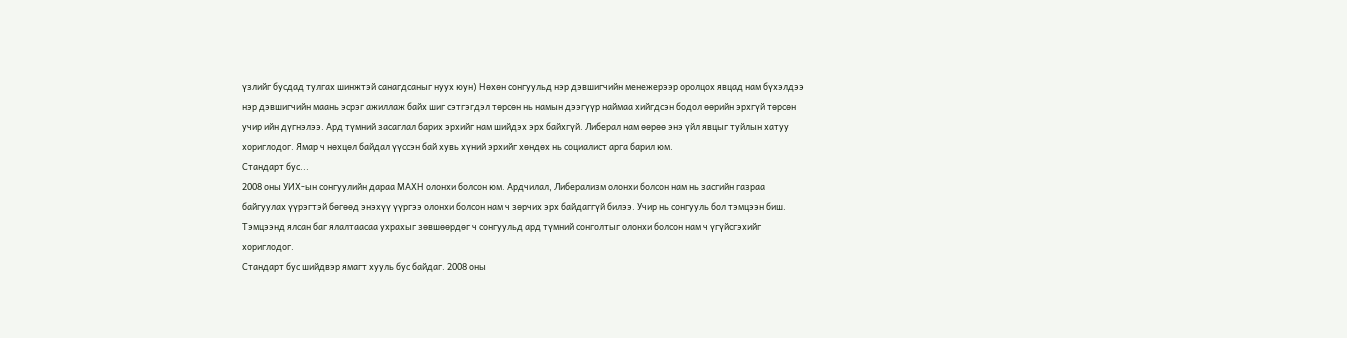үзлийг бусдад тулгах шинжтэй санагдсаныг нуух юун) Нөхөн сонгуульд нэр дэвшигчийн менежерээр оролцох явцад нам бүхэлдээ нэр дэвшигчийн маань эсрэг ажиллаж байх шиг сэтгэгдэл төрсөн нь намын дээгүүр наймаа хийгдсэн бодол өөрийн эрхгүй төрсөн учир ийн дүгнэлээ. Ард түмний засаглал барих эрхийг нам шийдэх эрх байхгүй. Либерал нам өөрөө энэ үйл явцыг туйлын хатуу хориглодог. Ямар ч нөхцөл байдал үүссэн бай хувь хүний эрхийг хөндөх нь социалист арга барил юм.
Стандарт бус...
2008 оны УИХ-ын сонгуулийн дараа МАХН олонхи болсон юм. Ардчилал, Либерализм олонхи болсон нам нь засгийн газраа байгуулах үүрэгтэй бөгөөд энэхүү үүргээ олонхи болсон нам ч зөрчих эрх байдаггүй билээ. Учир нь сонгууль бол тэмцээн биш. Тэмцээнд ялсан баг ялалтаасаа ухрахыг зөвшөөрдөг ч сонгуульд ард түмний сонголтыг олонхи болсон нам ч үгүйсгэхийг хориглодог.
Стандарт бус шийдвэр ямагт хууль бус байдаг. 2008 оны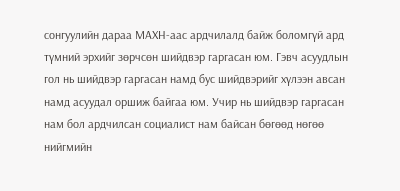сонгуулийн дараа МАХН-аас ардчилалд байж боломгүй ард түмний эрхийг зөрчсөн шийдвэр гаргасан юм. Гэвч асуудлын гол нь шийдвэр гаргасан намд бус шийдвэрийг хүлээн авсан намд асуудал оршиж байгаа юм. Учир нь шийдвэр гаргасан нам бол ардчилсан социалист нам байсан бөгөөд нөгөө нийгмийн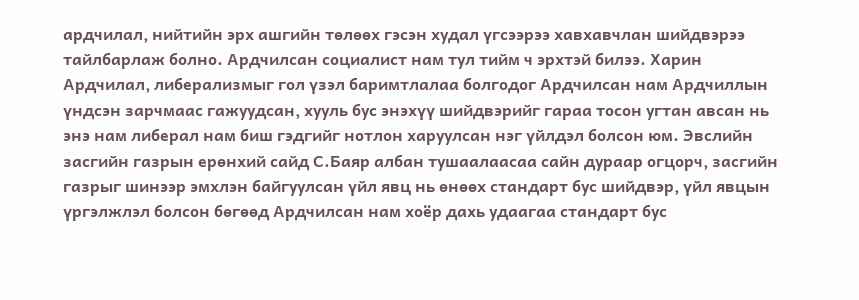ардчилал, нийтийн эрх ашгийн төлөөх гэсэн худал үгсээрээ хавхавчлан шийдвэрээ тайлбарлаж болно. Ардчилсан социалист нам тул тийм ч эрхтэй билээ. Харин Ардчилал, либерализмыг гол үзэл баримтлалаа болгодог Ардчилсан нам Ардчиллын үндсэн зарчмаас гажуудсан, хууль бус энэхүү шийдвэрийг гараа тосон угтан авсан нь энэ нам либерал нам биш гэдгийг нотлон харуулсан нэг үйлдэл болсон юм. Эвслийн засгийн газрын ерөнхий сайд С.Баяр албан тушаалаасаа сайн дураар огцорч, засгийн газрыг шинээр эмхлэн байгуулсан үйл явц нь өнөөх стандарт бус шийдвэр, үйл явцын үргэлжлэл болсон бөгөөд Ардчилсан нам хоёр дахь удаагаа стандарт бус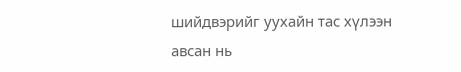шийдвэрийг уухайн тас хүлээн авсан нь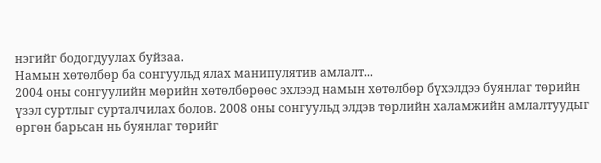нэгийг бодогдуулах буйзаа.
Намын хөтөлбөр ба сонгуульд ялах манипулятив амлалт...
2004 оны сонгуулийн мөрийн хөтөлбөрөөс эхлээд намын хөтөлбөр бүхэлдээ буянлаг төрийн үзэл суртлыг сурталчилах болов. 2008 оны сонгуульд элдэв төрлийн халамжийн амлалтуудыг өргөн барьсан нь буянлаг төрийг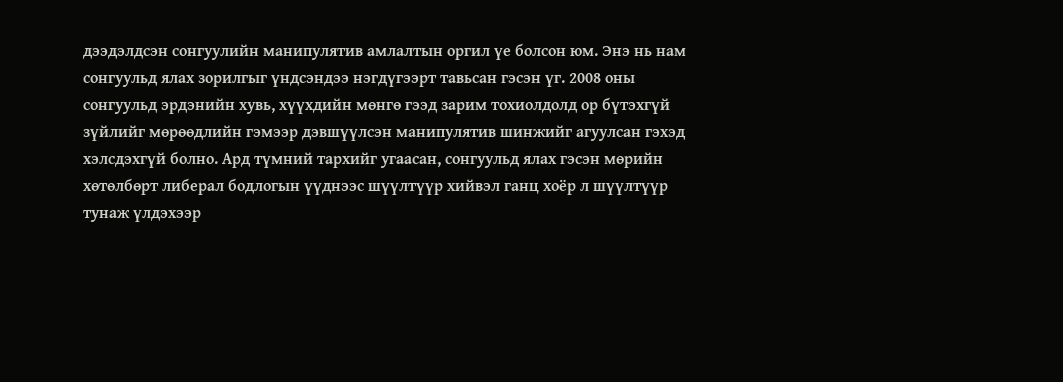дээдэлдсэн сонгуулийн манипулятив амлалтын оргил үе болсон юм. Энэ нь нам сонгуульд ялах зорилгыг үндсэндээ нэгдүгээрт тавьсан гэсэн үг. 2008 оны сонгуульд эрдэнийн хувь, хүүхдийн мөнгө гээд зарим тохиолдолд ор бүтэхгүй зүйлийг мөрөөдлийн гэмээр дэвшүүлсэн манипулятив шинжийг агуулсан гэхэд хэлсдэхгүй болно. Ард түмний тархийг угаасан, сонгуульд ялах гэсэн мөрийн хөтөлбөрт либерал бодлогын үүднээс шүүлтүүр хийвэл ганц хоёр л шүүлтүүр тунаж үлдэхээр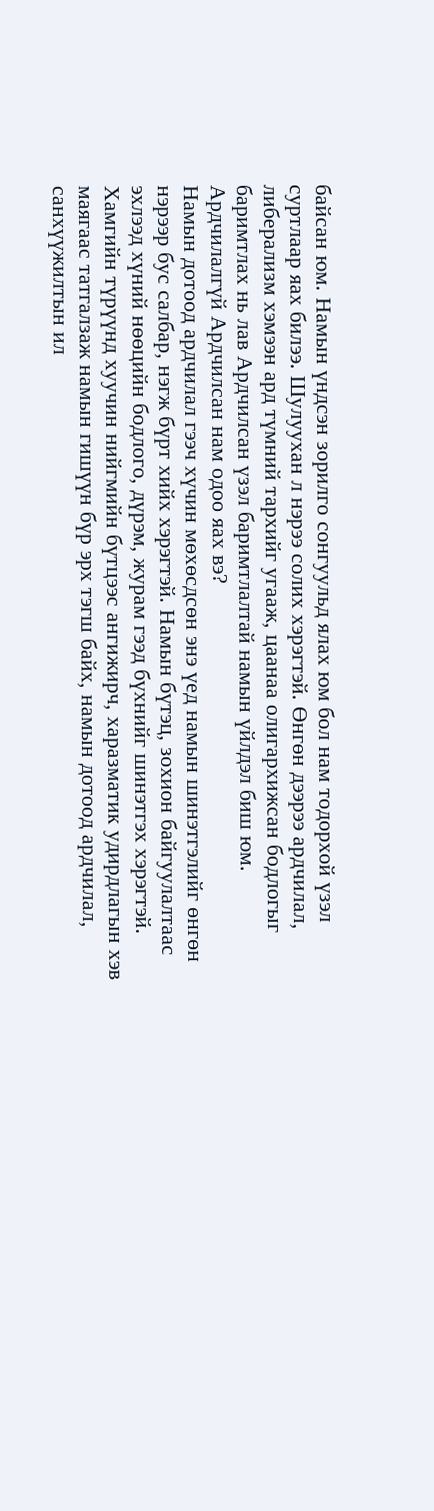байсан юм. Намын үндсэн зорилго сонгуульд ялах юм бол нам тодорхой үзэл суртлаар яах билээ. Шулуухан л нэрээ солих хэрэгтэй. Өнгөн дээрээ ардчилал, либерализм хэмээн ард түмний тархийг угааж, цаанаа олигархижсан бодлогыг баримтлах нь лав Ардчилсан үзэл баримтлалтай намын үйлдэл биш юм.
Ардчилалгүй Ардчилсан нам одоо яах вэ?
Намын дотоод ардчилал гээч хүчин мөхөсдсөн энэ үед намын шинэтгэлийг өнгөн нэрээр бус салбар, нэгж бүрт хийх хэрэгтэй. Намын бүтэц, зохион байгуулалтаас эхлээд хүний нөөцийн бодлого, дүрэм, журам гээд бүхнийг шинэтгэх хэрэгтэй. Хамгийн түрүүнд хуучин нийгмийн бүтцээс ангижирч, харазматик удирдлагын хэв маягаас татгалзаж намын гишүүн бүр эрх тэгш байх, намын дотоод ардчилал, санхүүжилтын ил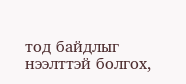тод байдлыг нээлттэй болгох,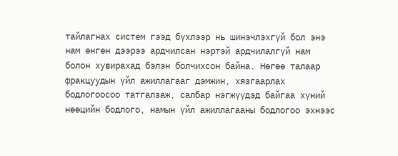тайлагнах систем гээд бүхлээр нь шинэчлэхгүй бол энэ нам өнгөн дээрээ ардчилсан нэртэй ардчилалгүй нам болон хувирахад бэлэн болчихсон байна. Нөгөө талаар фракцуудын үйл ажиллагааг дэмжин, хязгаарлах бодлогоосоо татгалзаж, салбар нэгжүүдэд байгаа хүний нөөцийн бодлого, намын үйл ажиллагааны бодлогоо эхнээс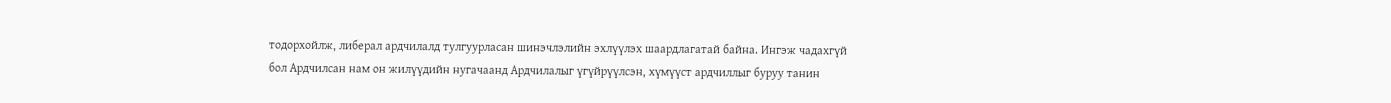тодорхойлж, либерал ардчилалд тулгуурласан шинэчлэлийн эхлүүлэх шаардлагатай байна. Ингэж чадахгүй бол Ардчилсан нам он жилүүдийн нугачаанд Ардчилалыг үгүйрүүлсэн, хүмүүст ардчиллыг буруу танин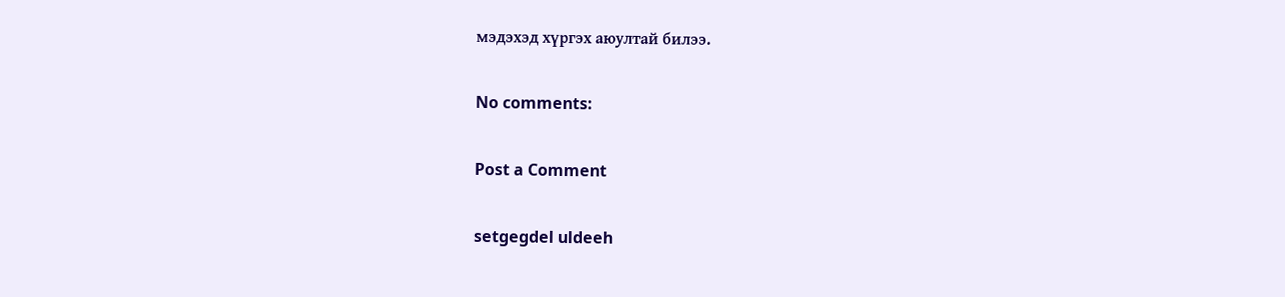мэдэхэд хүргэх аюултай билээ.

No comments:

Post a Comment

setgegdel uldeeh